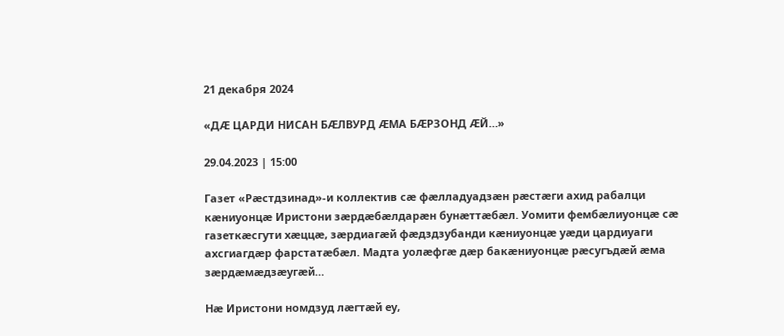21 декабря 2024

«ДÆ ЦАРДИ НИСАН БÆЛВУРД ÆМА БÆРЗОНД ÆЙ…»

29.04.2023 | 15:00

Газет «Рæстдзинад»-и коллектив сæ фæлладуадзæн рæстæги ахид рабалци кæниуонцæ Иристони зæрдæбæлдарæн бунæттæбæл. Уомити фембæлиуонцæ сæ газеткæсгути хæццæ, зæрдиагæй фæдздзубанди кæниуонцæ уæди цардиуаги ахсгиагдæр фарстатæбæл. Мадта уолæфгæ дæр бакæниуонцæ рæсугъдæй æма зæрдæмæдзæугæй…

Нæ Иристони номдзуд лæгтæй еу,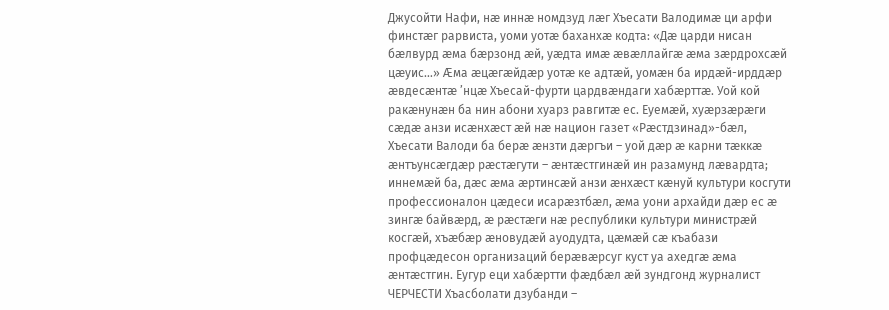Джусойти Нафи, нæ иннæ номдзуд лæг Хъесати Валодимæ ци арфи финстæг рарвиста, уоми уотæ баханхæ кодта: «Дæ царди нисан бæлвурд æма бæрзонд æй, уæдта имæ æвæллайгæ æма зæрдрохсæй цæуис…» Æма æцæгæйдæр уотæ ке адтæй, уомæн ба ирдæй-ирддæр æвдесæнтæ ’нцæ Хъесай-фурти цардвæндаги хабæрттæ. Уой кой ракæнунæн ба нин абони хуарз равгитæ ес. Еуемæй, хуæрзæрæги сæдæ анзи исæнхæст æй нæ национ газет «Рæстдзинад»-бæл, Хъесати Валоди ба берæ æнзти дæргъи – уой дæр æ карни тæккæ æнтъунсæгдæр рæстæгути – æнтæстгинæй ин разамунд лæвардта; иннемæй ба, дæс æма æртинсæй анзи æнхæст кæнуй культури косгути профессионалон цæдеси исарæзтбæл, æма уони архайди дæр ес æ зингæ байвæрд, æ рæстæги нæ республики культури министрæй косгæй, хъæбæр æновудæй ауодудта, цæмæй сæ къабази профцæдесон организаций берæвæрсуг куст уа ахедгæ æма æнтæстгин. Еугур еци хабæртти фæдбæл æй зундгонд журналист ЧЕРЧЕСТИ Хъасболати дзубанди –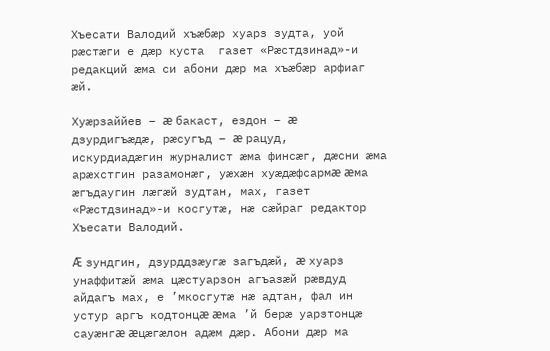Хъесати Валодий хъæбæр хуарз зудта, уой рæстæги е дæр куста  газет «Рæстдзинад»-и редакций æма си абони дæр ма хъæбæр арфиаг æй.

Хуæрзаййев – æ бакаст, ездон – æ дзурдигъæдæ, рæсугъд – æ рацуд, искурдиадæгин журналист æма финсæг, дæсни æма арæхстгин разамонæг, уæхæн хуæдæфсармæ æма æгъдаугин лæгæй зудтан, мах, газет «Рæстдзинад»-и косгутæ, нæ сæйраг редактор Хъесати Валодий.

Æ зундгин, дзурддзæугæ загъдæй, æ хуарз унаффитæй æма цæстуарзон агъазæй рæвдуд айдагъ мах, е ’мкосгутæ нæ адтан, фал ин устур аргъ кодтонцæ æма ’й берæ уарзтонцæ сауæнгæ æцæгæлон адæм дæр. Абони дæр ма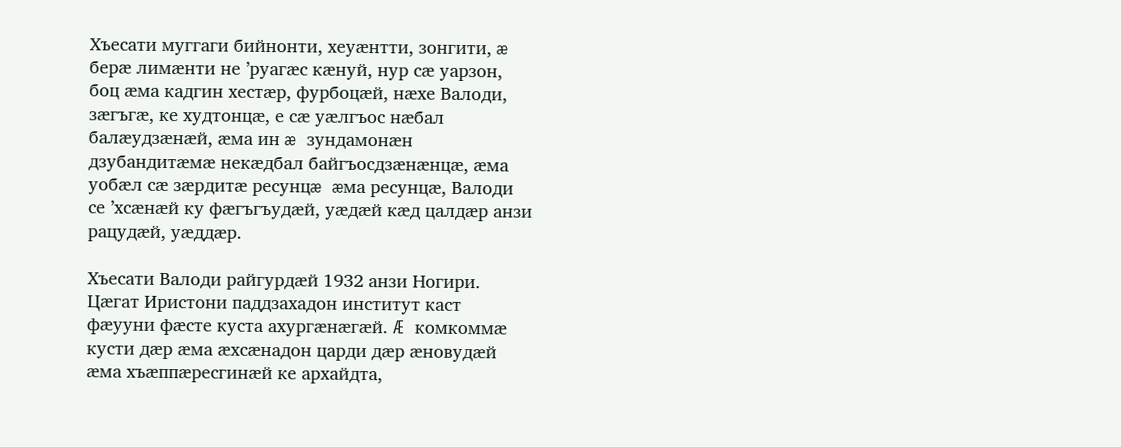Хъесати муггаги бийнонти, хеуæнтти, зонгити, æ берæ лимæнти не ’руагæс кæнуй, нур сæ уарзон, боц æма кадгин хестæр, фурбоцæй, нæхе Валоди, зæгъгæ, ке худтонцæ, е сæ уæлгъос нæбал балæудзæнæй, æма ин æ зундамонæн дзубандитæмæ некæдбал байгъосдзæнæнцæ, æма уобæл сæ зæрдитæ ресунцæ æма ресунцæ, Валоди се ’хсæнæй ку фæгъгъудæй, уæдæй кæд цалдæр анзи рацудæй, уæддæр.

Хъесати Валоди райгурдæй 1932 анзи Ногири. Цæгат Иристони паддзахадон институт каст фæууни фæсте куста ахургæнæгæй. Æ комкоммæ кусти дæр æма æхсæнадон царди дæр æновудæй æма хъæппæресгинæй ке архайдта,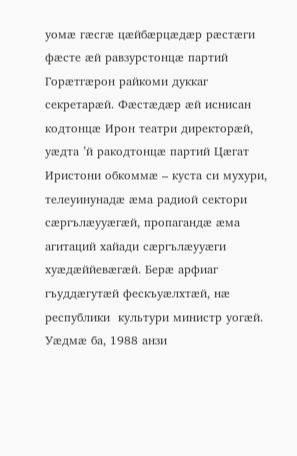уомæ гæсгæ цæйбæрцæдæр рæстæги фæсте æй равзурстонцæ партий Горæтгæрон райкоми дуккаг секретарæй. Фæстæдæр æй иснисан кодтонцæ Ирон театри директорæй, уæдта ’й ракодтонцæ партий Цæгат Иристони обкоммæ – куста си мухури, телеуинунадæ æма радиой сектори сæргълæууæгæй, пропагандæ æма агитаций хайади сæргълæууæги хуæдæййевæгæй. Берæ арфиаг гъуддæгутæй фескъуæлхтæй, нæ республики  культури министр уогæй. Уæдмæ ба, 1988 анзи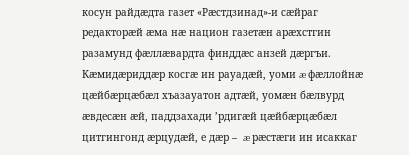косун райдæдта газет «Рæстдзинад»-и сæйраг редакторæй æма нæ национ газетæн арæхстгин разамунд фæллæвардта финддæс анзей дæргъи. Кæмидæриддæр косгæ ин рауадæй, уоми æ фæллойнæ цæйбæрцæбæл хъазауатон адтæй, уомæн бæлвурд æвдесæн æй, паддзахади ’рдигæй цæйбæрцæбæл цитгингонд æрцудæй, е дæр –  æ рæстæги ин исаккаг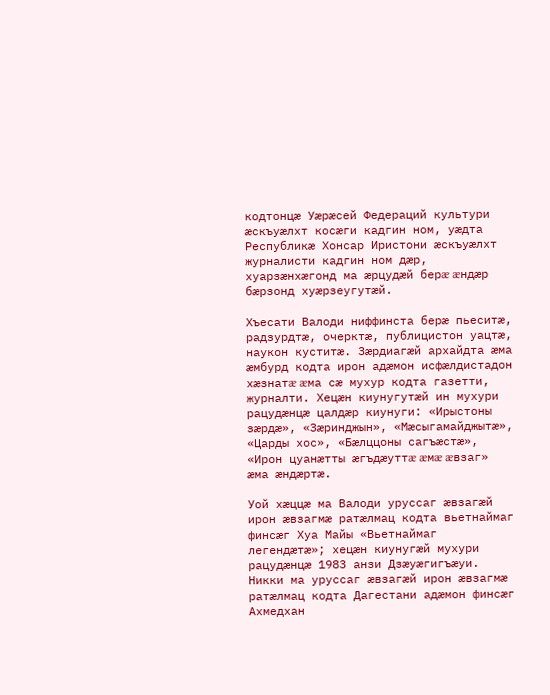кодтонцæ Уæрæсей Федераций культури æскъуæлхт косæги кадгин ном, уæдта Республикæ Хонсар Иристони æскъуæлхт журналисти кадгин ном дæр, хуарзæнхæгонд ма æрцудæй берæ æндæр бæрзонд хуæрзеугутæй.

Хъесати Валоди ниффинста берæ пьеситæ, радзурдтæ, очерктæ, публицистон уацтæ, наукон куститæ. Зæрдиагæй архайдта æма æмбурд кодта ирон адæмон исфæлдистадон хæзнатæ æма сæ мухур кодта газетти, журналти. Хецæн киунугутæй ин мухури рацудæнцæ цалдæр киунуги: «Ирыстоны зæрдæ», «Зæринджын», «Мæсыгамайджытæ», «Царды хос», «Бæлццоны сагъæстæ», «Ирон цуанæтты æгъдæуттæ æмæ æвзаг» æма æндæртæ.

Уой хæццæ ма Валоди уруссаг æвзагæй ирон æвзагмæ ратæлмац кодта вьетнаймаг финсæг Хуа Майы «Вьетнаймаг легендæтæ»; хецæн киунугæй мухури рацудæнцæ 1983 анзи Дзæуæгигъæуи. Никки ма уруссаг æвзагæй ирон æвзагмæ ратæлмац кодта Дагестани адæмон финсæг Ахмедхан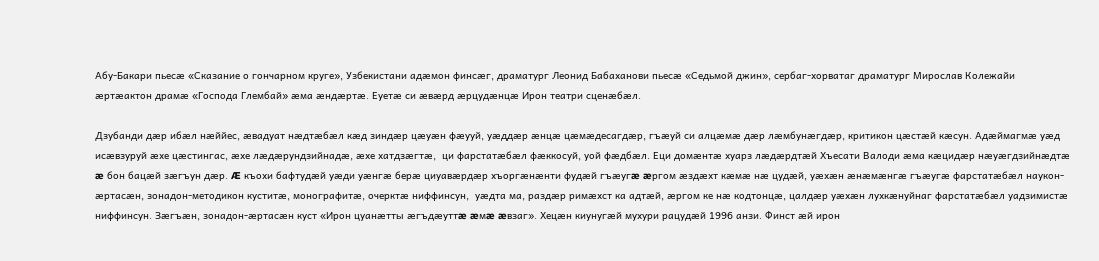Абу-Бакари пьесæ «Сказание о гончарном круге», Узбекистани адæмон финсæг, драматург Леонид Бабаханови пьесæ «Седьмой джин», сербаг-хорватаг драматург Мирослав Колежайи æртæактон драмæ «Господа Глембай» æма æндæртæ. Еуетæ си æвæрд æрцудæнцæ Ирон театри сценæбæл.

Дзубанди дæр ибæл нæййес, æвадуат нæдтæбæл кæд зиндæр цæуæн фæууй, уæддæр æнцæ цæмæдесагдæр, гъæуй си алцæмæ дæр лæмбунæгдæр, критикон цæстæй кæсун. Адæймагмæ уæд исæвзуруй æхе цæстингас, æхе лæдæрундзийнадæ, æхе хатдзæгтæ,  ци фарстатæбæл фæккосуй, уой фæдбæл. Еци домæнтæ хуарз лæдæрдтæй Хъесати Валоди æма кæцидæр нæуæгдзийнæдтæ æ бон бацæй зæгъун дæр. Æ къохи бафтудæй уæди уæнгæ берæ циуавæрдæр хъоргæнæнти фудæй гъæугæ æргом æздæхт кæмæ нæ цудæй, уæхæн æнæмæнгæ гъæугæ фарстатæбæл наукон-æртасæн, зонадон-методикон куститæ, монографитæ, очерктæ ниффинсун,  уæдта ма, раздæр римæхст ка адтæй, æргом ке нæ кодтонцæ, цалдæр уæхæн лухкæнуйнаг фарстатæбæл уадзимистæ ниффинсун. Зæгъæн, зонадон-æртасæн куст «Ирон цуанæтты æгъдæуттæ æмæ æвзаг». Хецæн киунугæй мухури рацудæй 1996 анзи. Финст æй ирон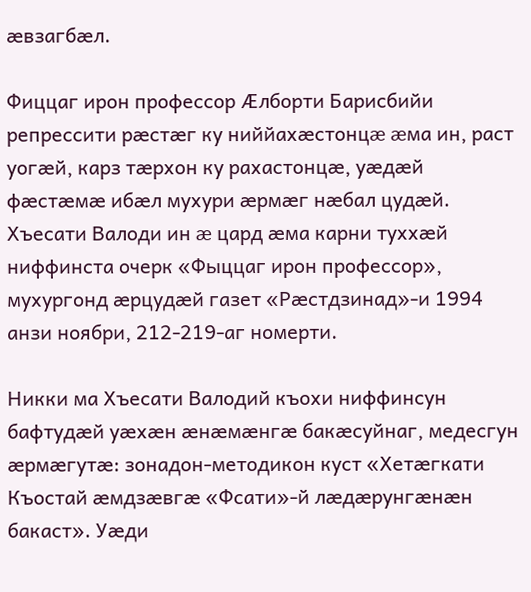æвзагбæл.

Фиццаг ирон профессор Æлборти Барисбийи репрессити рæстæг ку ниййахæстонцæ æма ин, раст уогæй, карз тæрхон ку рахастонцæ, уæдæй фæстæмæ ибæл мухури æрмæг нæбал цудæй. Хъесати Валоди ин æ цард æма карни туххæй ниффинста очерк «Фыццаг ирон профессор», мухургонд æрцудæй газет «Рæстдзинад»-и 1994 анзи ноябри, 212-219-аг номерти.

Никки ма Хъесати Валодий къохи ниффинсун бафтудæй уæхæн æнæмæнгæ бакæсуйнаг, медесгун æрмæгутæ: зонадон-методикон куст «Хетæгкати Къостай æмдзæвгæ «Фсати»-й лæдæрунгæнæн бакаст». Уæди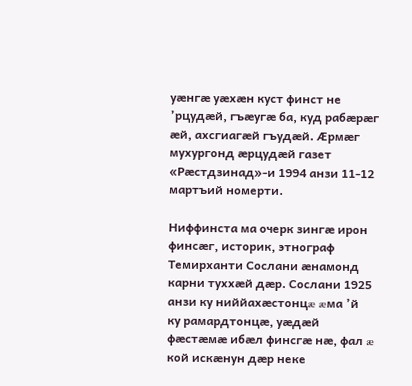уæнгæ уæхæн куст финст не ’рцудæй, гъæугæ ба, куд рабæрæг æй, ахсгиагæй гъудæй. Æрмæг мухургонд æрцудæй газет «Рæстдзинад»-и 1994 анзи 11-12 мартъий номерти.

Ниффинста ма очерк зингæ ирон финсæг, историк, этнограф Темирханти Сослани æнамонд карни туххæй дæр. Сослани 1925 анзи ку ниййахæстонцæ æма ’й ку рамардтонцæ, уæдæй фæстæмæ ибæл финсгæ нæ, фал æ кой искæнун дæр неке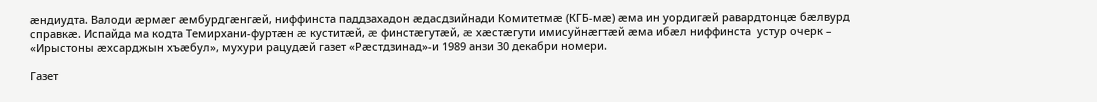æндиудта. Валоди æрмæг æмбурдгæнгæй, ниффинста паддзахадон æдасдзийнади Комитетмæ (КГБ-мæ) æма ин уордигæй равардтонцæ бæлвурд справкæ. Испайда ма кодта Темирхани-фуртæн æ куститæй, æ финстæгутæй, æ хæстæгути имисуйнæгтæй æма ибæл ниффинста  устур очерк – «Ирыстоны æхсарджын хъæбул», мухури рацудæй газет «Рæстдзинад»-и 1989 анзи 30 декабри номери.

Газет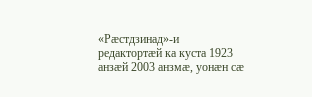«Рæстдзинад»-и редактортæй ка куста 1923 анзæй 2003 анзмæ, уонæн сæ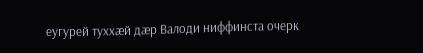еугурей туххæй дæр Валоди ниффинста очерк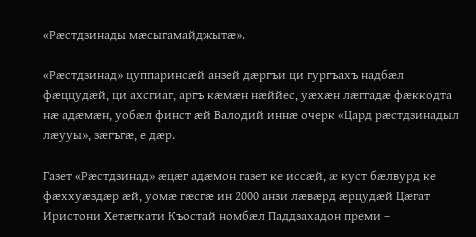«Рæстдзинады мæсыгамайджытæ».

«Рæстдзинад» цуппаринсæй анзей дæргъи ци гургъахъ надбæл фæццудæй, ци ахсгиаг, аргъ кæмæн нæййес, уæхæн лæггадæ фæккодта нæ адæмæн, уобæл финст æй Валодий иннæ очерк «Цард рæстдзинадыл лæууы», зæгъгæ, е дæр.

Газет «Рæстдзинад» æцæг адæмон газет ке иссæй, æ куст бæлвурд ке фæххуæздæр æй, уомæ гæсгæ ин 2000 анзи лæвæрд æрцудæй Цæгат Иристони Хетæгкати Къостай номбæл Паддзахадон преми –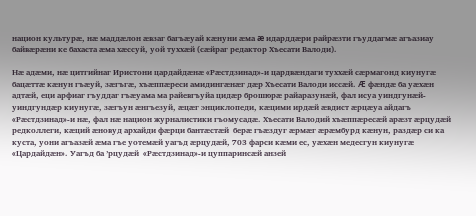национ культурæ, нæ маддæлон æвзаг багъæуай кæнуни æма æ идарддæри райрæзти гъуддагмæ агъазиау байвæрæни ке бахаста æма хæссуй, уой туххæй (сæйраг редактор Хъесати Валоди).

Нæ адæми, нæ цитгийнаг Иристони цардайдæнæ «Рæстдзинад»-и цардвæндаги туххæй сæрмагонд киунугæ бацæттæ кæнун гъæуй, зæгъгæ, хъæппæреси амидингæнæг дæр Хъесати Валоди иссæй. Æ фæндæ ба уæхæн адтæй, еци арфиаг гъуддаг гъæуама ма райевгъуйа цидæр брошюрæ райаразунæй, фал исуа уиндгунæй-уиндгундæр киунугæ, зæгъун æнгъезуй, æцæг энциклопеди, кæцими ирдæй æвдист æрцæуа айдагъ «Рæстдзинад»-и нæ, фал нæ национ журналистики гъомусадæ. Хъесати Валодий хъæппæресæй арæзт æрцудæй редколлеги, кæций æновуд архайди фæрци бантæстæй  берæ гъæздуг æрмæг æрæмбурд кæнун, раздæр си ка куста, уони агъазæй æма гъе уотемæй уагъд æрцудæй, 703 фарси кæми ес, уæхæн медесгун киунугæ «Цардайдæн». Уагъд ба ’рцудæй  «Рæстдзинад»-и цуппаринсæй анзей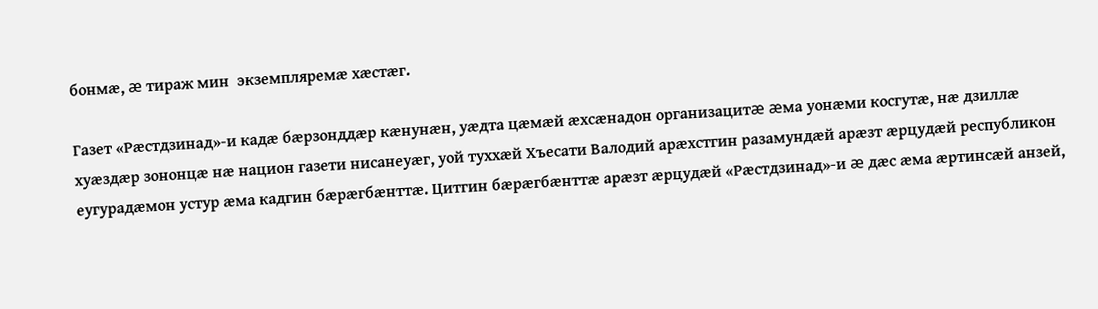бонмæ, æ тираж мин  экземпляремæ хæстæг.

Газет «Рæстдзинад»-и кадæ бæрзонддæр кæнунæн, уæдта цæмæй æхсæнадон организацитæ æма уонæми косгутæ, нæ дзиллæ хуæздæр зононцæ нæ национ газети нисанеуæг, уой туххæй Хъесати Валодий арæхстгин разамундæй арæзт æрцудæй республикон еугурадæмон устур æма кадгин бæрæгбæнттæ. Цитгин бæрæгбæнттæ арæзт æрцудæй «Рæстдзинад»-и æ дæс æма æртинсæй анзей,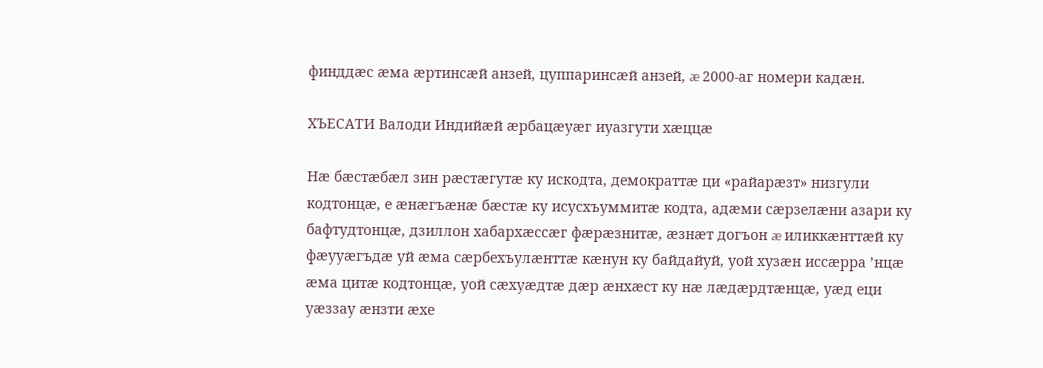финддæс æма æртинсæй анзей, цуппаринсæй анзей, æ 2000-аг номери кадæн.

ХЪЕСАТИ Валоди Индийæй æрбацæуæг иуазгути хæццæ

Нæ бæстæбæл зин рæстæгутæ ку искодта, демократтæ ци «райарæзт» низгули кодтонцæ, е æнæгъæнæ бæстæ ку исусхъуммитæ кодта, адæми сæрзелæни азари ку бафтудтонцæ, дзиллон хабархæссæг фæрæзнитæ, æзнæт догъон æ иликкæнттæй ку фæууæгъдæ уй æма сæрбехъулæнттæ кæнун ку байдайуй, уой хузæн иссæрра ’нцæ æма цитæ кодтонцæ, уой сæхуæдтæ дæр æнхæст ку нæ лæдæрдтæнцæ, уæд еци уæззау æнзти æхе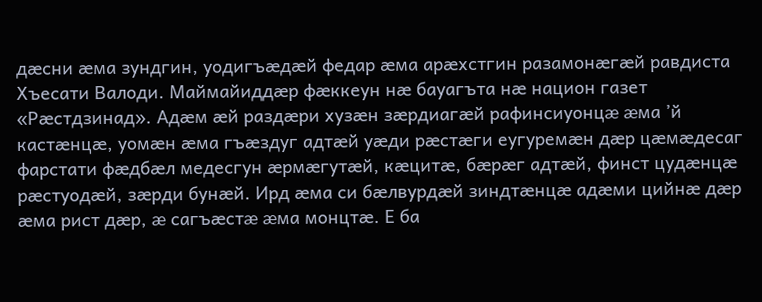дæсни æма зундгин, уодигъæдæй федар æма арæхстгин разамонæгæй равдиста Хъесати Валоди. Маймайиддæр фæккеун нæ бауагъта нæ национ газет «Рæстдзинад». Адæм æй раздæри хузæн зæрдиагæй рафинсиуонцæ æма ’й кастæнцæ, уомæн æма гъæздуг адтæй уæди рæстæги еугуремæн дæр цæмæдесаг фарстати фæдбæл медесгун æрмæгутæй, кæцитæ, бæрæг адтæй, финст цудæнцæ рæстуодæй, зæрди бунæй. Ирд æма си бæлвурдæй зиндтæнцæ адæми цийнæ дæр æма рист дæр, æ сагъæстæ æма монцтæ. Е ба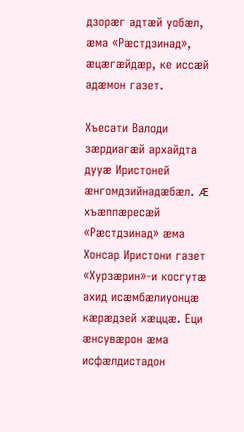дзорæг адтæй уобæл, æма «Рæстдзинад», æцæгæйдæр, ке иссæй адæмон газет.

Хъесати Валоди зæрдиагæй архайдта дууæ Иристоней æнгомдзийнадæбæл. Æ хъæппæресæй «Рæстдзинад» æма Хонсар Иристони газет «Хурзæрин»-и косгутæ ахид исæмбæлиуонцæ кæрæдзей хæццæ. Еци æнсувæрон æма исфæлдистадон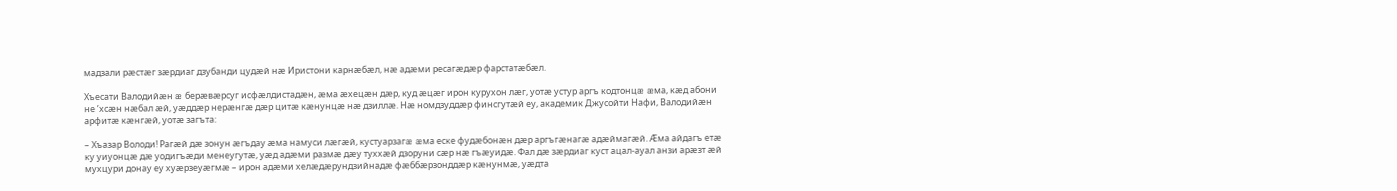мадзали рæстæг зæрдиаг дзубанди цудæй нæ Иристони карнæбæл, нæ адæми ресагæдæр фарстатæбæл.

Хъесати Валодийæн æ берæвæрсуг исфæлдистадæн, æма æхецæн дæр, куд æцæг ирон курухон лæг, уотæ устур аргъ кодтонцæ æма, кæд абони не ’хсæн нæбал æй, уæддæр нерæнгæ дæр цитæ кæнунцæ нæ дзиллæ. Нæ номдзуддæр финсгутæй еу, академик Джусойти Нафи, Валодийæн арфитæ кæнгæй, уотæ загъта:

– Хъазар Володи! Рагæй дæ зонун æгъдау æма намуси лæгæй, кустуарзагæ æма еске фудæбонæн дæр аргъгæнагæ адæймагæй. Æма айдагъ етæ ку уиуонцæ дæ уодигъæди менеугутæ, уæд адæми размæ дæу туххæй дзоруни сæр нæ гъæуидæ. Фал дæ зæрдиаг куст ацал-ауал анзи арæзт æй мухцури донау еу хуæрзеуæгмæ – ирон адæми хелæдæрундзийнадæ фæббæрзонддæр кæнунмæ, уæдта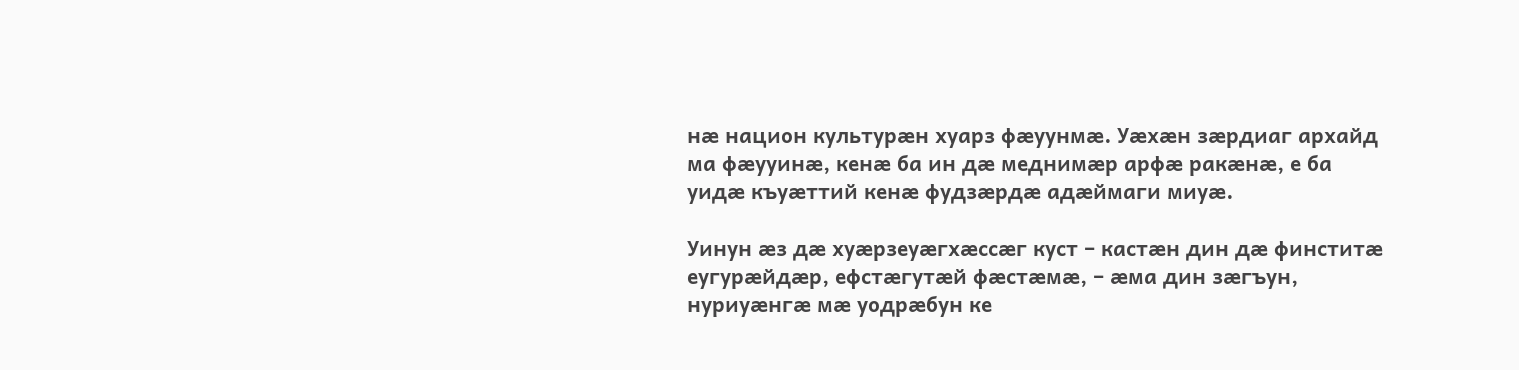нæ национ культурæн хуарз фæуунмæ. Уæхæн зæрдиаг архайд ма фæууинæ, кенæ ба ин дæ меднимæр арфæ ракæнæ, е ба уидæ къуæттий кенæ фудзæрдæ адæймаги миуæ.

Уинун æз дæ хуæрзеуæгхæссæг куст – кастæн дин дæ финститæ еугурæйдæр, ефстæгутæй фæстæмæ, – æма дин зæгъун, нуриуæнгæ мæ уодрæбун ке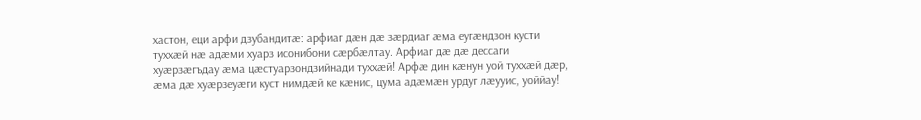хастон, еци арфи дзубандитæ: арфиаг дæн дæ зæрдиаг æма еугæндзон кусти туххæй нæ адæми хуарз исонибони сæрбæлтау. Арфиаг дæ дæ дессаги хуæрзæгъдау æма цæстуарзондзийнади туххæй! Арфæ дин кæнун уой туххæй дæр, æма дæ хуæрзеуæги куст нимдæй ке кæнис, цума адæмæн урдуг лæууис, уоййау!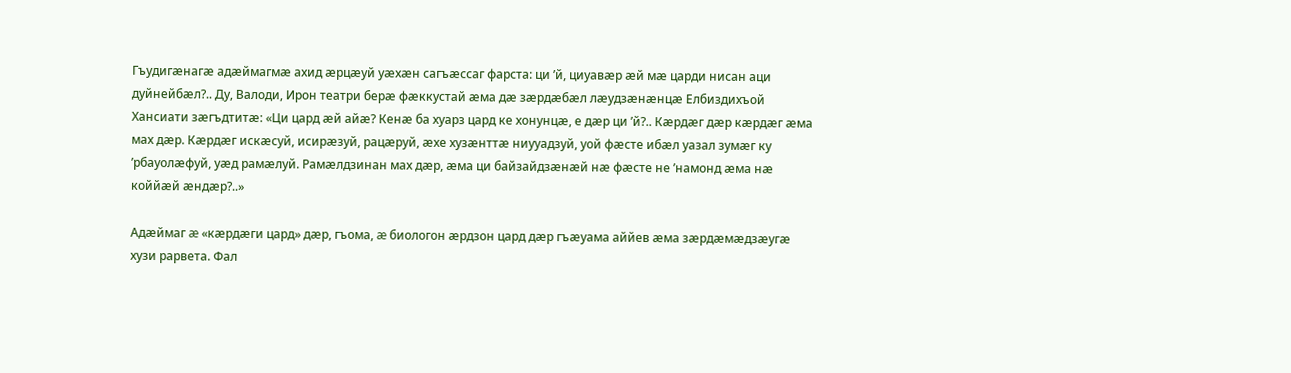Гъудигæнагæ адæймагмæ ахид æрцæуй уæхæн сагъæссаг фарста: ци ’й, циуавæр æй мæ царди нисан аци дуйнейбæл?.. Ду, Валоди, Ирон театри берæ фæккустай æма дæ зæрдæбæл лæудзæнæнцæ Елбиздихъой Хансиати зæгъдтитæ: «Ци цард æй айæ? Кенæ ба хуарз цард ке хонунцæ, е дæр ци ’й?.. Кæрдæг дæр кæрдæг æма мах дæр. Кæрдæг искæсуй, исирæзуй, рацæруй, æхе хузæнттæ ниууадзуй, уой фæсте ибæл уазал зумæг ку ’рбауолæфуй, уæд рамæлуй. Рамæлдзинан мах дæр, æма ци байзайдзæнæй нæ фæсте не ’намонд æма нæ  коййæй æндæр?..»

Адæймаг æ «кæрдæги цард» дæр, гъома, æ биологон æрдзон цард дæр гъæуама аййев æма зæрдæмæдзæугæ хузи рарвета. Фал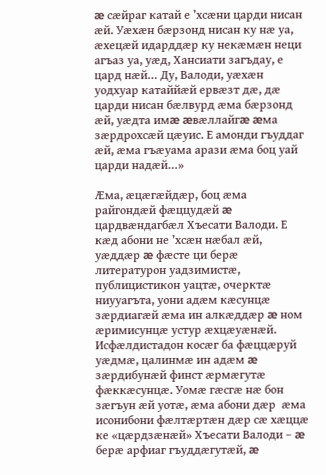æ сæйраг катай е ’хсæни царди нисан æй. Уæхæн бæрзонд нисан ку нæ уа, æхецæй идарддæр ку некæмæн неци агъаз уа, уæд, Хансиати загъдау, е цард нæй… Ду, Валоди, уæхæн уодхуар катаййæй ервæзт дæ, дæ царди нисан бæлвурд æма бæрзонд æй, уæдта имæ æвæллайгæ æма зæрдрохсæй цæуис. Е амонди гъуддаг æй, æма гъæуама арази æма боц уай царди надæй…»

Æма, æцæгæйдæр, боц æма райгондæй фæццудæй æ цардвæндагбæл Хъесати Валоди. Е кæд абони не ’хсæн нæбал æй, уæддæр æ фæсте ци берæ литературон уадзимистæ, публицистикон уацтæ, очерктæ ниууагъта, уони адæм кæсунцæ зæрдиагæй æма ин алкæддæр æ ном æримисунцæ устур æхцæуæнæй. Исфæлдистадон косæг ба фæццæруй уæдмæ, цалинмæ ин адæм æ зæрдибунæй финст æрмæгутæ фæккæсунцæ. Уомæ гæсгæ нæ бон зæгъун æй уотæ, æма абони дæр  æма исонибони фæлтæртæн дæр сæ хæццæ ке «цæрдзæнæй» Хъесати Валоди – æ берæ арфиаг гъуддæгутæй, æ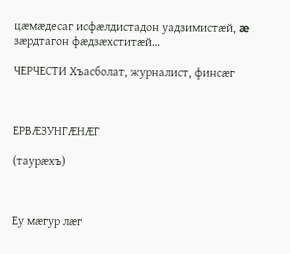цæмæдесаг исфæлдистадон уадзимистæй, æ зæрдтагон фæдзæхститæй…

ЧЕРЧЕСТИ Хъасболат, журналист, финсæг



ЕРВÆЗУНГÆНÆГ

(таурæхъ)



Еу мæгур лæг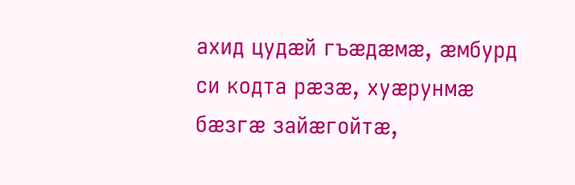ахид цудæй гъæдæмæ, æмбурд си кодта рæзæ, хуæрунмæ бæзгæ зайæгойтæ,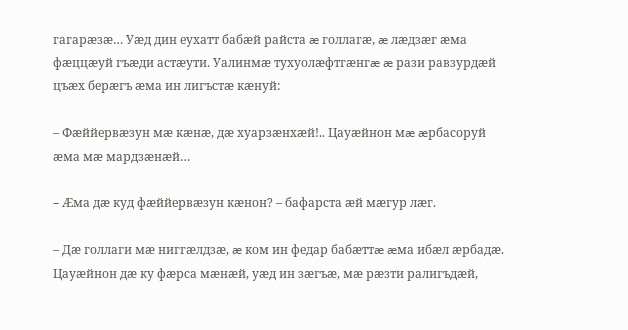гагарæзæ… Уæд дин еухатт бабæй райста æ голлагæ, æ лæдзæг æма фæццæуй гъæди астæути. Уалинмæ тухуолæфтгæнгæ æ рази равзурдæй цъæх берæгъ æма ин лигъстæ кæнуй:

– Фæййервæзун мæ кæнæ, дæ хуарзæнхæй!.. Цауæйнон мæ æрбасоруй æма мæ мардзæнæй…

– Æма дæ куд фæййервæзун кæнон? – бафарста æй мæгур лæг.

– Дæ голлаги мæ ниггæлдзæ, æ ком ин федар бабæттæ æма ибæл æрбадæ. Цауæйнон дæ ку фæрса мæнæй, уæд ин зæгъæ, мæ рæзти ралигъдæй,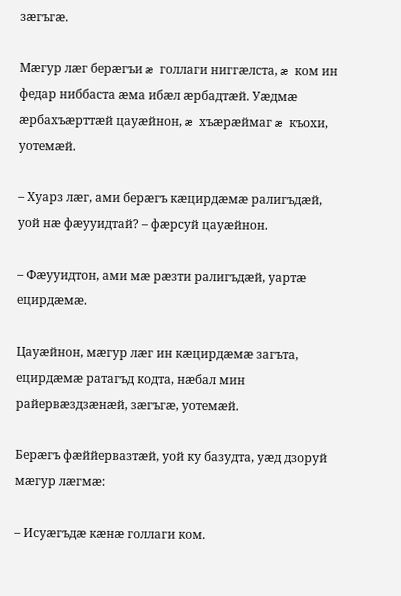зæгъгæ.

Мæгур лæг берæгъи æ голлаги ниггæлста, æ ком ин федар ниббаста æма ибæл æрбадтæй. Уæдмæ æрбахъæрттæй цауæйнон, æ хъæрæймаг æ къохи, уотемæй.

– Хуарз лæг, ами берæгъ кæцирдæмæ ралигъдæй, уой нæ фæууидтай? – фæрсуй цауæйнон.

– Фæууидтон, ами мæ рæзти ралигъдæй, уартæ ецирдæмæ.

Цауæйнон, мæгур лæг ин кæцирдæмæ загъта, ецирдæмæ ратагъд кодта, нæбал мин райервæздзæнæй, зæгъгæ, уотемæй.

Берæгъ фæййервазтæй, уой ку базудта, уæд дзоруй мæгур лæгмæ:

– Исуæгъдæ кæнæ голлаги ком.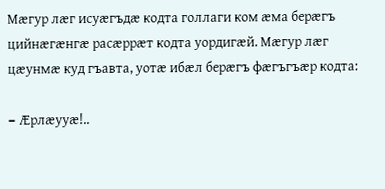Мæгур лæг исуæгъдæ кодта голлаги ком æма берæгъ цийнæгæнгæ расæррæт кодта уордигæй. Мæгур лæг цæунмæ куд гъавта, уотæ ибæл берæгъ фæгъгъæр кодта:

– Æрлæууæ!..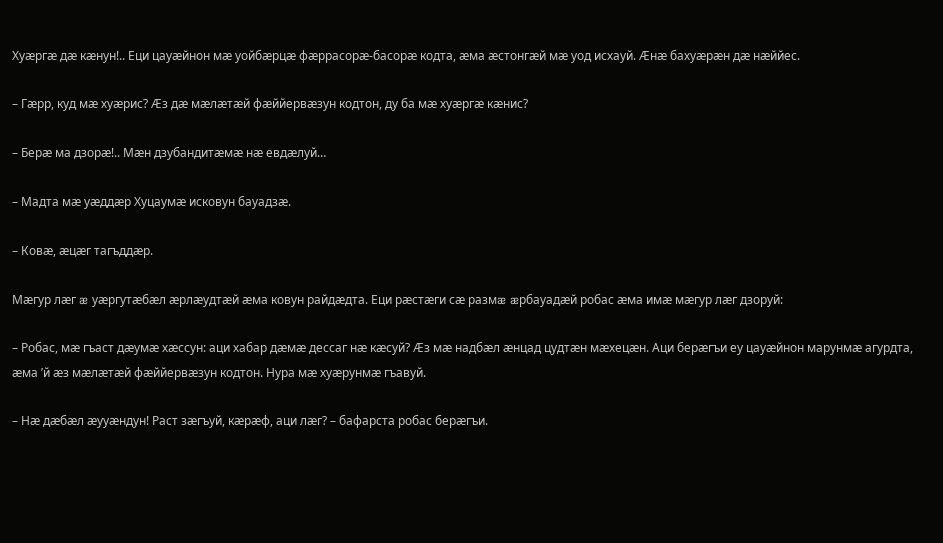Хуæргæ дæ кæнун!.. Еци цауæйнон мæ уойбæрцæ фæррасорæ-басорæ кодта, æма æстонгæй мæ уод исхауй. Æнæ бахуæрæн дæ нæййес.

– Гæрр, куд мæ хуæрис? Æз дæ мæлæтæй фæййервæзун кодтон, ду ба мæ хуæргæ кæнис?

– Берæ ма дзорæ!.. Мæн дзубандитæмæ нæ евдæлуй…

– Мадта мæ уæддæр Хуцаумæ исковун бауадзæ.

– Ковæ, æцæг тагъддæр.

Мæгур лæг æ уæргутæбæл æрлæудтæй æма ковун райдæдта. Еци рæстæги сæ размæ æрбауадæй робас æма имæ мæгур лæг дзоруй:

– Робас, мæ гъаст дæумæ хæссун: аци хабар дæмæ дессаг нæ кæсуй? Æз мæ надбæл æнцад цудтæн мæхецæн. Аци берæгъи еу цауæйнон марунмæ агурдта, æма ’й æз мæлæтæй фæййервæзун кодтон. Нура мæ хуæрунмæ гъавуй.

– Нæ дæбæл æууæндун! Раст зæгъуй, кæрæф, аци лæг? – бафарста робас берæгъи.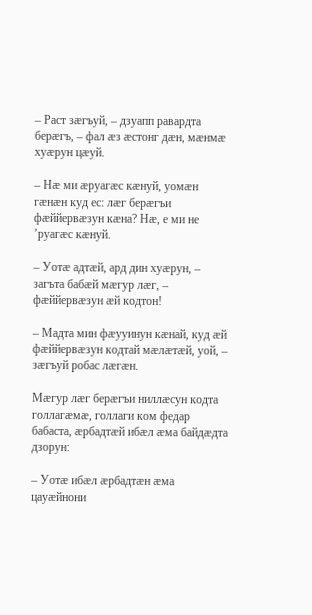– Раст зæгъуй, – дзуапп равардта берæгъ, – фал æз æстонг дæн, мæнмæ хуæрун цæуй.

– Нæ ми æруагæс кæнуй, уомæн гæнæн куд ес: лæг берæгъи фæййервæзун кæна? Нæ, е ми не ’руагæс кæнуй.

– Уотæ адтæй, ард дин хуæрун, – загъта бабæй мæгур лæг, – фæййервæзун æй кодтон!

– Мадта мин фæууинун кæнай, куд æй фæййервæзун кодтай мæлæтæй, уой, – зæгъуй робас лæгæн.

Мæгур лæг берæгъи ниллæсун кодта голлагæмæ, голлаги ком федар бабаста, æрбадтæй ибæл æма байдæдта дзорун:

– Уотæ ибæл æрбадтæн æма цауæйнони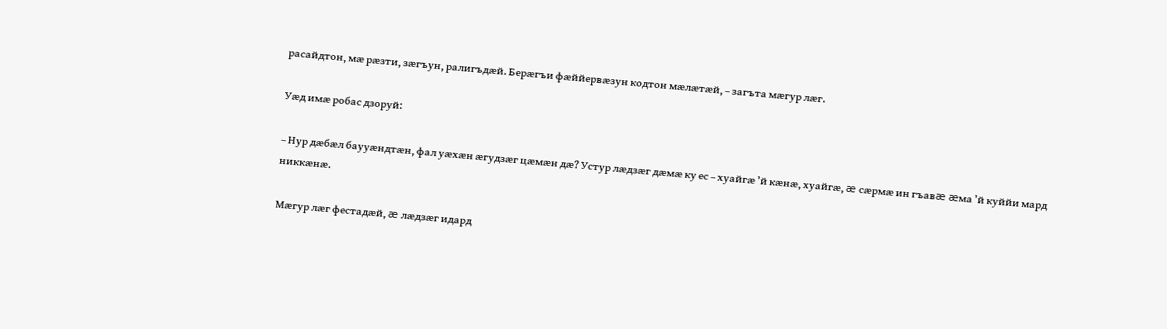расайдтон, мæ рæзти, зæгъун, ралигъдæй. Берæгъи фæййервæзун кодтон мæлæтæй, – загъта мæгур лæг.

Уæд имæ робас дзоруй:

– Нур дæбæл баууæндтæн, фал уæхæн æгудзæг цæмæн дæ? Устур лæдзæг дæмæ ку ес – хуайгæ ’й кæнæ, хуайгæ, æ сæрмæ ин гъавæ æма ’й куййи мард никкæнæ.

Мæгур лæг фестадæй, æ лæдзæг идард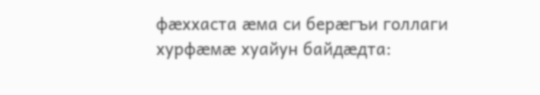фæххаста æма си берæгъи голлаги хурфæмæ хуайун байдæдта: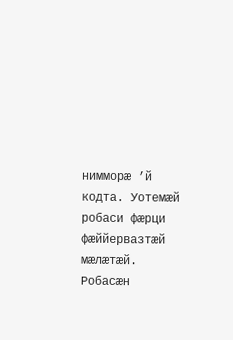нимморæ ’й кодта. Уотемæй робаси фæрци фæййервазтæй мæлæтæй. Робасæн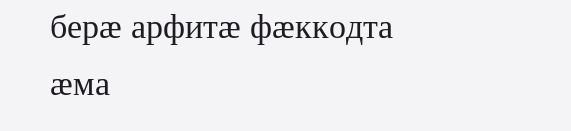берæ арфитæ фæккодта æма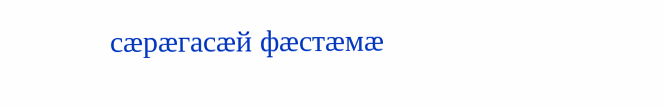сæрæгасæй фæстæмæ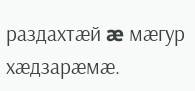раздахтæй æ мæгур хæдзарæмæ.